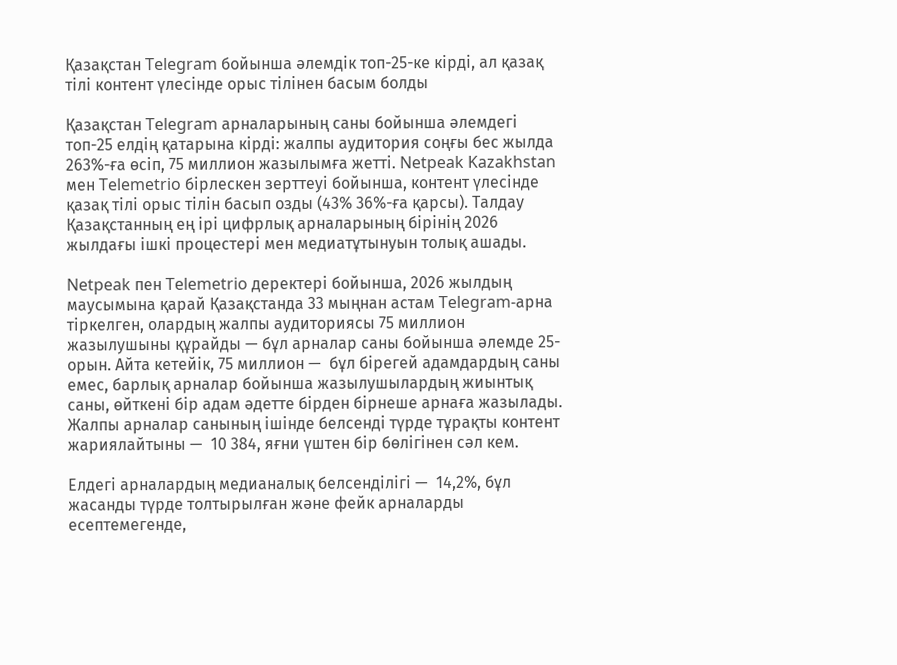Қазақстан Telegram бойынша әлемдік топ-25-ке кірді, ал қазақ тілі контент үлесінде орыс тілінен басым болды

Қазақстан Telegram арналарының саны бойынша әлемдегі топ-25 елдің қатарына кірді: жалпы аудитория соңғы бес жылда 263%-ға өсіп, 75 миллион жазылымға жетті. Netpeak Kazakhstan мен Telemetrio бірлескен зерттеуі бойынша, контент үлесінде қазақ тілі орыс тілін басып озды (43% 36%-ға қарсы). Талдау Қазақстанның ең ірі цифрлық арналарының бірінің 2026 жылдағы ішкі процестері мен медиатұтынуын толық ашады.

Netpeak пен Telemetrio деректері бойынша, 2026 жылдың маусымына қарай Қазақстанда 33 мыңнан астам Telegram-арна тіркелген, олардың жалпы аудиториясы 75 миллион жазылушыны құрайды — бұл арналар саны бойынша әлемде 25-орын. Айта кетейік, 75 миллион —  бұл бірегей адамдардың саны емес, барлық арналар бойынша жазылушылардың жиынтық саны, өйткені бір адам әдетте бірден бірнеше арнаға жазылады. Жалпы арналар санының ішінде белсенді түрде тұрақты контент жариялайтыны —  10 384, яғни үштен бір бөлігінен сәл кем.

Елдегі арналардың медианалық белсенділігі —  14,2%, бұл жасанды түрде толтырылған және фейк арналарды есептемегенде,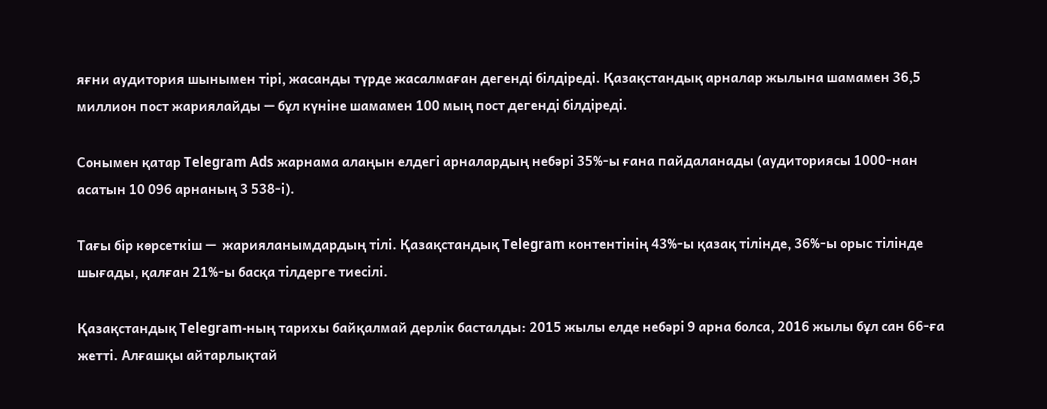яғни аудитория шынымен тірі, жасанды түрде жасалмаған дегенді білдіреді. Қазақстандық арналар жылына шамамен 36,5 миллион пост жариялайды — бұл күніне шамамен 100 мың пост дегенді білдіреді.

Сонымен қатар Telegram Ads жарнама алаңын елдегі арналардың небәрі 35%-ы ғана пайдаланады (аудиториясы 1000-нан асатын 10 096 арнаның 3 538-і).

Тағы бір көрсеткіш —  жарияланымдардың тілі. Қазақстандық Telegram контентінің 43%-ы қазақ тілінде, 36%-ы орыс тілінде шығады, қалған 21%-ы басқа тілдерге тиесілі.

Қазақстандық Telegram-ның тарихы байқалмай дерлік басталды: 2015 жылы елде небәрі 9 арна болса, 2016 жылы бұл сан 66-ға жетті. Алғашқы айтарлықтай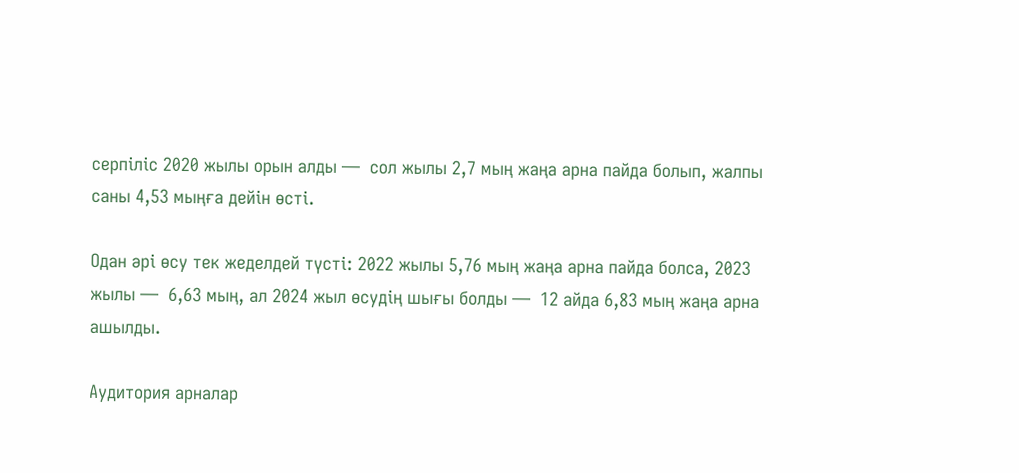серпіліс 2020 жылы орын алды —  сол жылы 2,7 мың жаңа арна пайда болып, жалпы саны 4,53 мыңға дейін өсті.

Одан әрі өсу тек жеделдей түсті: 2022 жылы 5,76 мың жаңа арна пайда болса, 2023 жылы —  6,63 мың, ал 2024 жыл өсудің шығы болды —  12 айда 6,83 мың жаңа арна ашылды.

Аудитория арналар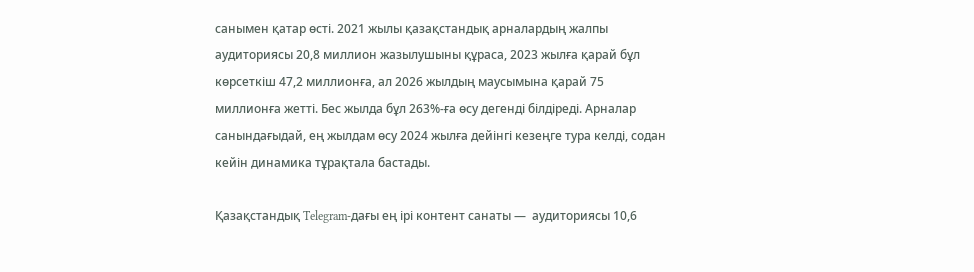санымен қатар өсті. 2021 жылы қазақстандық арналардың жалпы аудиториясы 20,8 миллион жазылушыны құраса, 2023 жылға қарай бұл көрсеткіш 47,2 миллионға, ал 2026 жылдың маусымына қарай 75 миллионға жетті. Бес жылда бұл 263%-ға өсу дегенді білдіреді. Арналар санындағыдай, ең жылдам өсу 2024 жылға дейінгі кезеңге тура келді, содан кейін динамика тұрақтала бастады.

Қазақстандық Telegram-дағы ең ірі контент санаты —  аудиториясы 10,6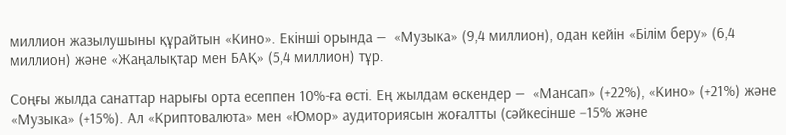миллион жазылушыны құрайтын «Кино». Екінші орында —  «Музыка» (9,4 миллион), одан кейін «Білім беру» (6,4 миллион) және «Жаңалықтар мен БАҚ» (5,4 миллион) тұр.

Соңғы жылда санаттар нарығы орта есеппен 10%-ға өсті. Ең жылдам өскендер —  «Мансап» (+22%), «Кино» (+21%) және «Музыка» (+15%). Ал «Криптовалюта» мен «Юмор» аудиториясын жоғалтты (сәйкесінше −15% және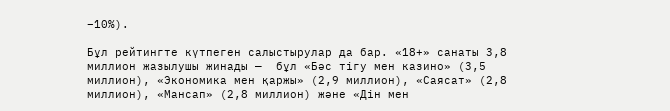−10%).

Бұл рейтингте күтпеген салыстырулар да бар. «18+» санаты 3,8 миллион жазылушы жинады —  бұл «Бәс тігу мен казино» (3,5 миллион), «Экономика мен қаржы» (2,9 миллион), «Саясат» (2,8 миллион), «Мансап» (2,8 миллион) және «Дін мен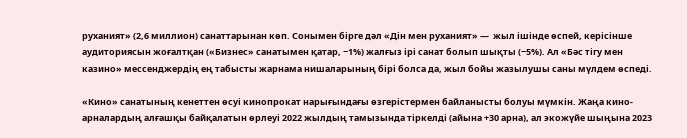руханият» (2,6 миллион) санаттарынан көп. Сонымен бірге дәл «Дін мен руханият» —  жыл ішінде өспей, керісінше аудиториясын жоғалтқан («Бизнес» санатымен қатар, −1%) жалғыз ірі санат болып шықты (−5%). Ал «Бәс тігу мен казино» мессенджердің ең табысты жарнама нишаларының бірі болса да, жыл бойы жазылушы саны мүлдем өспеді.

«Кино» санатының кенеттен өсуі кинопрокат нарығындағы өзгерістермен байланысты болуы мүмкін. Жаңа кино-арналардың алғашқы байқалатын өрлеуі 2022 жылдың тамызында тіркелді (айына +30 арна), ал экожүйе шыңына 2023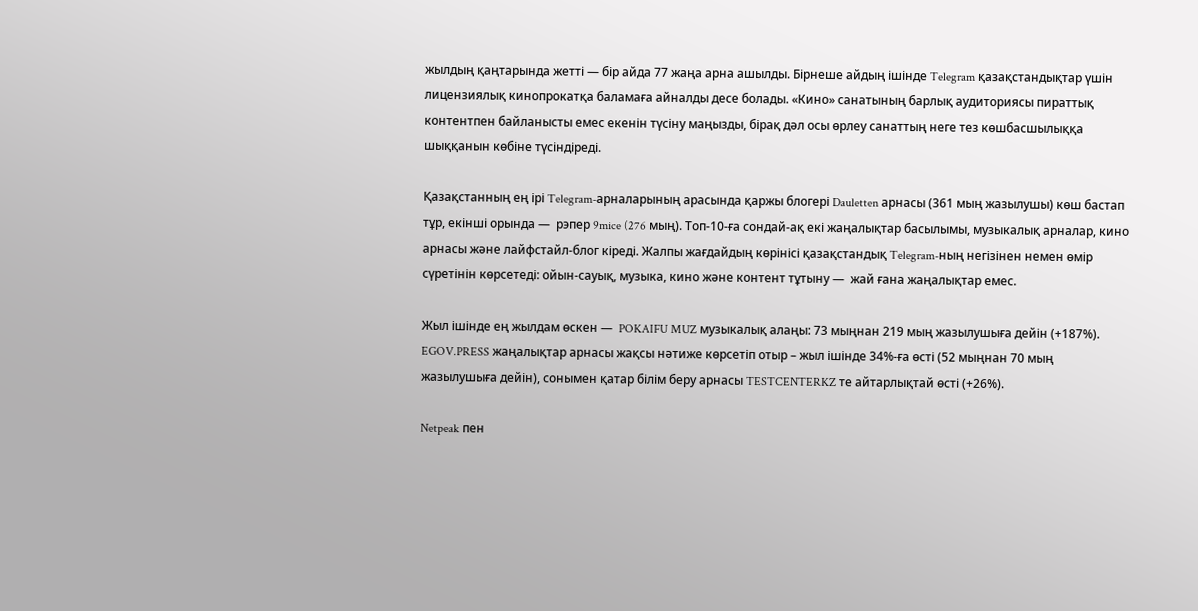жылдың қаңтарында жетті — бір айда 77 жаңа арна ашылды. Бірнеше айдың ішінде Telegram қазақстандықтар үшін лицензиялық кинопрокатқа баламаға айналды десе болады. «Кино» санатының барлық аудиториясы пираттық контентпен байланысты емес екенін түсіну маңызды, бірақ дәл осы өрлеу санаттың неге тез көшбасшылыққа шыққанын көбіне түсіндіреді.

Қазақстанның ең ірі Telegram-арналарының арасында қаржы блогері Dauletten арнасы (361 мың жазылушы) көш бастап тұр, екінші орында —  рэпер 9mice (276 мың). Топ-10-ға сондай-ақ екі жаңалықтар басылымы, музыкалық арналар, кино арнасы және лайфстайл-блог кіреді. Жалпы жағдайдың көрінісі қазақстандық Telegram-ның негізінен немен өмір сүретінін көрсетеді: ойын-сауық, музыка, кино және контент тұтыну —  жай ғана жаңалықтар емес.

Жыл ішінде ең жылдам өскен —  POKAIFU MUZ музыкалық алаңы: 73 мыңнан 219 мың жазылушыға дейін (+187%). EGOV.PRESS жаңалықтар арнасы жақсы нәтиже көрсетіп отыр – жыл ішінде 34%-ға өсті (52 мыңнан 70 мың жазылушыға дейін), сонымен қатар білім беру арнасы TESTCENTERKZ те айтарлықтай өсті (+26%).

Netpeak пен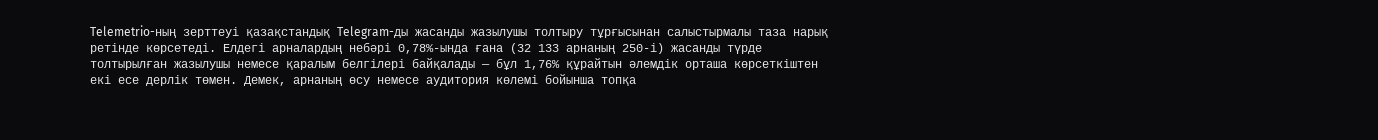Telemetrio-ның зерттеуі қазақстандық Telegram-ды жасанды жазылушы толтыру тұрғысынан салыстырмалы таза нарық ретінде көрсетеді. Елдегі арналардың небәрі 0,78%-ында ғана (32 133 арнаның 250-і) жасанды түрде толтырылған жазылушы немесе қаралым белгілері байқалады — бұл 1,76% құрайтын әлемдік орташа көрсеткіштен екі есе дерлік төмен. Демек, арнаның өсу немесе аудитория көлемі бойынша топқа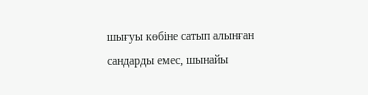шығуы көбіне сатып алынған сандарды емес, шынайы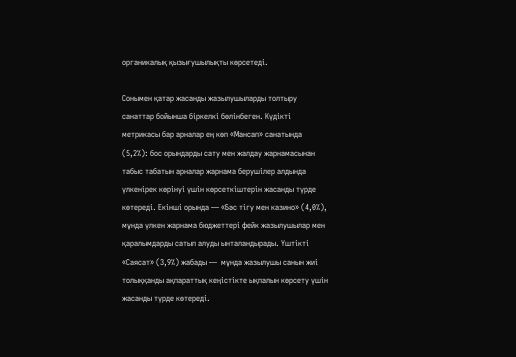органикалық қызығушылықты көрсетеді.

Сонымен қатар жасанды жазылушыларды толтыру санаттар бойынша біркелкі бөлінбеген. Күдікті метрикасы бар арналар ең көп «Мансап» санатында (5,2%): бос орындарды сату мен жалдау жарнамасынан табыс табатын арналар жарнама берушілер алдында үлкенірек көрінуі үшін көрсеткіштерін жасанды түрде көтереді. Екінші орында — «Бәс тігу мен казино» (4,0%), мұнда үлкен жарнама бюджеттері фейк жазылушылар мен қаралымдарды сатып алуды ынталандырады. Үштікті «Саясат» (3,9%) жабады —  мұнда жазылушы санын жиі толыққанды ақпараттық кеңістікте ықпалын көрсету үшін жасанды түрде көтереді.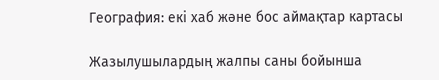География: екі хаб және бос аймақтар картасы

Жазылушылардың жалпы саны бойынша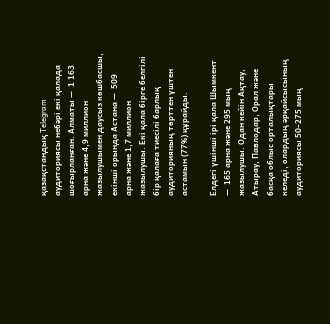қазақстандық Telegram аудиториясы небәрі екі қалада шоғырланған. Алматы —  1 163 арна және 4,9 миллион жазылушымен даусыз көшбасшы, екінші орында Астана —  509 арна және 1,7 миллион жазылушы. Екі қала бірге белгілі бір қалаға тиесілі барлық аудиторияның төрттен үштен астамын (77%) құрайды.

Елдегі үшінші ірі қала Шымкент —  165 арна және 295 мың жазылушы. Одан кейін Ақтау, Атырау, Павлодар, Орал және басқа облыс орталықтары келеді, олардың әрқайсысының аудиториясы 50-275 мың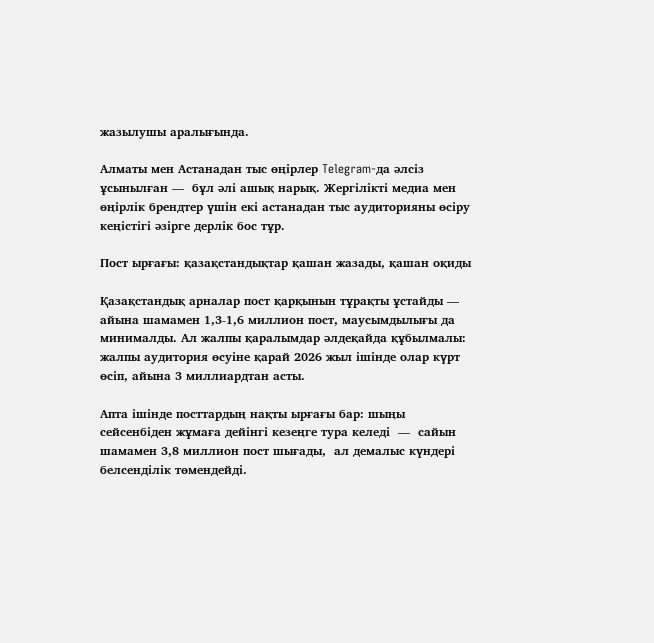жазылушы аралығында.

Алматы мен Астанадан тыс өңірлер Telegram-да әлсіз ұсынылған —  бұл әлі ашық нарық. Жергілікті медиа мен өңірлік брендтер үшін екі астанадан тыс аудиторияны өсіру кеңістігі әзірге дерлік бос тұр.

Пост ырғағы: қазақстандықтар қашан жазады, қашан оқиды

Қазақстандық арналар пост қарқынын тұрақты ұстайды —  айына шамамен 1,3-1,6 миллион пост, маусымдылығы да минималды. Ал жалпы қаралымдар әлдеқайда құбылмалы: жалпы аудитория өсуіне қарай 2026 жыл ішінде олар күрт өсіп, айына 3 миллиардтан асты.

Апта ішінде посттардың нақты ырғағы бар: шыңы сейсенбіден жұмаға дейінгі кезеңге тура келеді  —  сайын шамамен 3,8 миллион пост шығады,  ал демалыс күндері белсенділік төмендейді.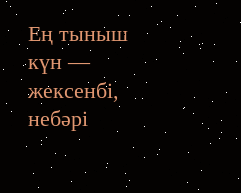Ең тыныш күн —  жексенбі, небәрі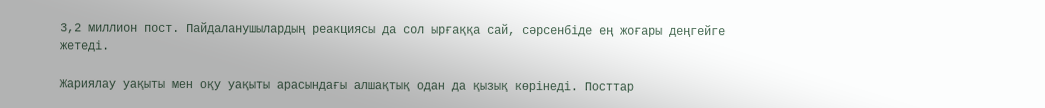3,2 миллион пост. Пайдаланушылардың реакциясы да сол ырғаққа сай, сәрсенбіде ең жоғары деңгейге жетеді.

Жариялау уақыты мен оқу уақыты арасындағы алшақтық одан да қызық көрінеді. Посттар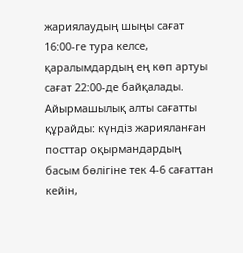жариялаудың шыңы сағат 16:00-ге тура келсе, қаралымдардың ең көп артуы сағат 22:00-де байқалады. Айырмашылық алты сағатты құрайды: күндіз жарияланған посттар оқырмандардың басым бөлігіне тек 4-6 сағаттан кейін,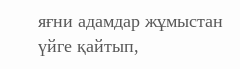яғни адамдар жұмыстан үйге қайтып,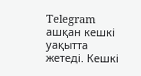Telegram ашқан кешкі уақытта жетеді. Кешкі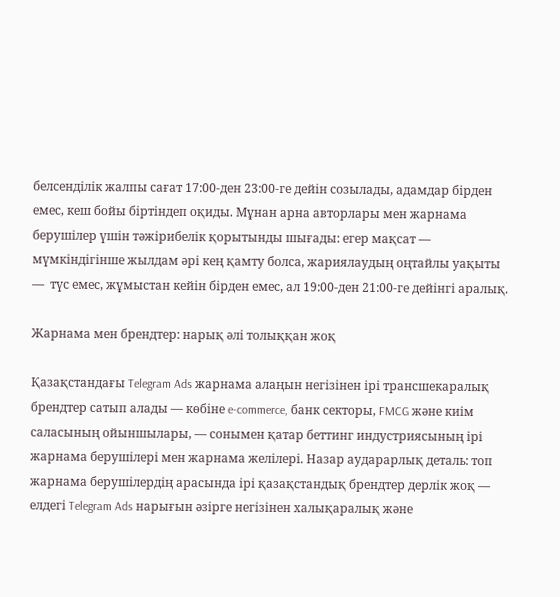белсенділік жалпы сағат 17:00-ден 23:00-ге дейін созылады, адамдар бірден емес, кеш бойы біртіндеп оқиды. Мұнан арна авторлары мен жарнама берушілер үшін тәжірибелік қорытынды шығады: егер мақсат —  мүмкіндігінше жылдам әрі кең қамту болса, жариялаудың оңтайлы уақыты —  түс емес, жұмыстан кейін бірден емес, ал 19:00-ден 21:00-ге дейінгі аралық.

Жарнама мен брендтер: нарық әлі толыққан жоқ

Қазақстандағы Telegram Ads жарнама алаңын негізінен ірі трансшекаралық брендтер сатып алады — көбіне e-commerce, банк секторы, FMCG және киім саласының ойыншылары, — сонымен қатар беттинг индустриясының ірі жарнама берушілері мен жарнама желілері. Назар аударарлық деталь: топ жарнама берушілердің арасында ірі қазақстандық брендтер дерлік жоқ — елдегі Telegram Ads нарығын әзірге негізінен халықаралық және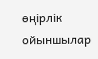өңірлік ойыншылар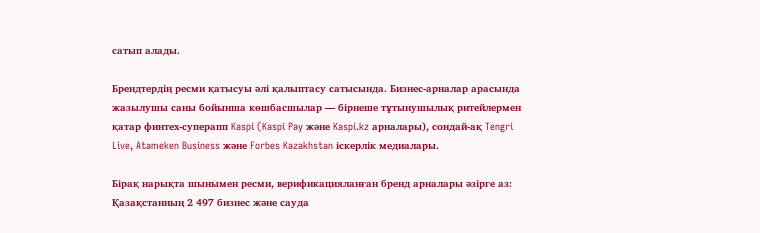сатып алады.

Брендтердің ресми қатысуы әлі қалыптасу сатысында. Бизнес-арналар арасында жазылушы саны бойынша көшбасшылар — бірнеше тұтынушылық ритейлермен қатар финтех-суперапп Kaspi (Kaspi Pay және Kaspi.kz арналары), сондай-ақ Tengri Live, Atameken Business және Forbes Kazakhstan іскерлік медиалары.

Бірақ нарықта шынымен ресми, верификацияланған бренд арналары әзірге аз: Қазақстанның 2 497 бизнес және сауда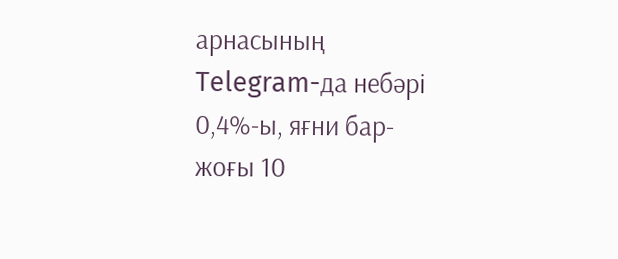арнасының Telegram-да небәрі 0,4%-ы, яғни бар-жоғы 10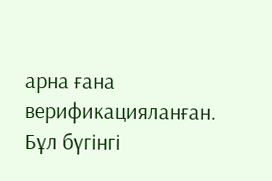арна ғана верификацияланған. Бұл бүгінгі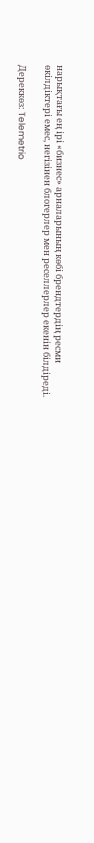нарықтағы ең ірі «бизнес» арналарының көбі брендтердің ресми өкілдіктері емес, негізінен блогерлер мен реселлерлер екенін білдіреді.

Дереккөз: Telemetrio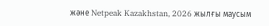және Netpeak Kazakhstan, 2026 жылғы маусым